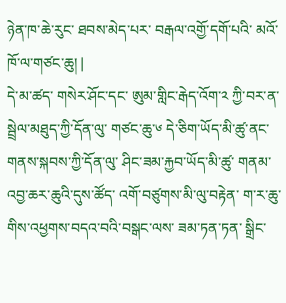ཉེན་ཁ་ཆེ་རུང་ ཐབས་མེད་པར་ བརྒལ་འགྱོ་དགོ་པའི་ མའོ་ཁོ་ལ་གཙང་ཆུ། |
དེ་མ་ཚད་ གསེར་ཤོང་དང་ ཨུམ་གླིང་རྒེད་འོག་༢ ཀྱི་བར་ན་ སྦྲེལ་མཐུད་ཀྱི་དོན་ལུ་ གཙང་ཆུ་༦ དེ་ཅིག་ཡོད་མི་ཚུ་ནང་ གནས་སྐབས་ཀྱི་དོན་ལུ་ ཤིང་ཟམ་རྐྱབ་ཡོད་མི་ཚུ་ གནམ་འབྱ་ཆར་ཆུའི་དུས་ཚོད་ འགོ་བཙུགས་མི་ལུ་བརྟེན་ ག་ར་ཆུ་གིས་འཕྱགས་བདའ་བའི་བསྒང་ལས་ ཟམ་ཏན་ཏན་ སྒྲིང་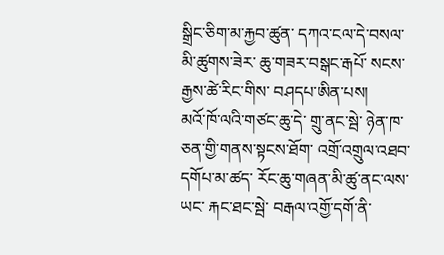སྒྲིང་ཅིག་མ་རྐྱབ་ཚུན་ དཀའ་ངལ་དེ་བསལ་མི་ཚུགས་ཟེར་ ཆུ་གཟར་བསྒང་རྒཔོ་ སངས་རྒྱས་ཚེ་རིང་གིས་ བཤདཔ་ཨིན་པས།
མའོ་ཁོ་ལའི་གཙང་ཆུ་དེ་ གྲུ་ནང་སྦེ་ ཉེན་ཁ་ཅན་གྱི་གནས་སྟངས་ཐོག་ འགྲོ་འགྲུལ་འཐབ་དགོཔ་མ་ཚད་ རོང་ཆུ་གཞན་མི་ཚུ་ནང་ལས་ཡང་ རྐང་ཐང་སྦེ་ བརྒལ་འགྱོ་དགོ་ནི་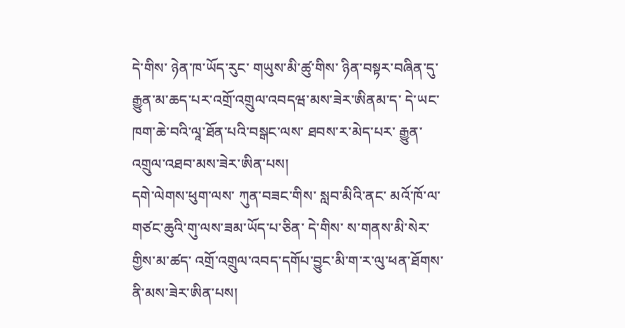དེ་གིས་ ཉེན་ཁ་ཡོད་རུང་ གཡུས་མི་ཚུ་གིས་ ཉིན་བསྟར་བཞིན་དུ་ རྒྱུན་མ་ཆད་པར་འགྲོ་འགྲུལ་འབདཝ་མས་ཟེར་ཨིནམ་ད་ དེ་ཡང་ ཁག་ཆེ་བའི་ལཱ་ཐོན་པའི་བསྒང་ལས་ ཐབས་ར་མེད་པར་ རྒྱུན་འགྲུལ་འཐབ་མས་ཟེར་ཨིན་པས།
དགེ་ལེགས་ཕུག་ལས་ ཀུན་བཟང་གིས་ སླབ་མིའི་ནང་ མའོ་ཁོ་ལ་གཙང་ཆུའི་གུ་ལས་ཟམ་ཡོད་པ་ཅིན་ དེ་གིས་ ས་གནས་མི་སེར་གྱིས་མ་ཚད་ འགྲོ་འགྲུལ་འབད་དགོཔ་བྱུང་མི་ག་ར་ལུ་ཕན་ཐོགས་ནི་མས་ཟེར་ཨིན་པས།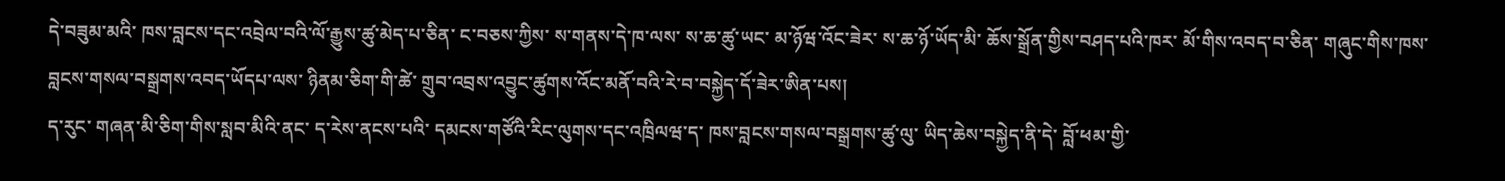དེ་བཟུམ་མའི་ ཁས་བླངས་དང་འབྲེལ་བའི་ལོ་རྒྱུས་ཚུ་མེད་པ་ཅིན་ ང་བཅས་ཀྱིས་ ས་གནས་དེ་ཁ་ལས་ ས་ཆ་ཚུ་ཡང་ མ་ཉོཝ་འོང་ཟེར་ ས་ཆ་ཉོ་ཡོད་མི་ ཆོས་སྒྲོན་གྱིས་བཤད་པའི་ཁར་ མོ་གིས་འབད་བ་ཅིན་ གཞུང་གིས་ཁས་བླངས་གསལ་བསྒྲགས་འབད་ཡོདཔ་ལས་ ཉིནམ་ཅིག་གི་ཚེ་ གྲུབ་འབྲས་འབྱུང་ཚུགས་འོང་མནོ་བའི་རེ་བ་བསྐྱེད་དོ་ཟེར་ཨིན་པས།
ད་རུང་ གཞན་མི་ཅིག་གིས་སླབ་མིའི་ནང་ ད་རེས་ནངས་པའི་ དམངས་གཙོའི་རིང་ལུགས་དང་འཁྲིལཝ་ད་ ཁས་བླངས་གསལ་བསྒྲགས་ཚུ་ལུ་ ཡིད་ཆེས་བསྐྱེད་ནི་དེ་ བློ་ཕམ་གྱི་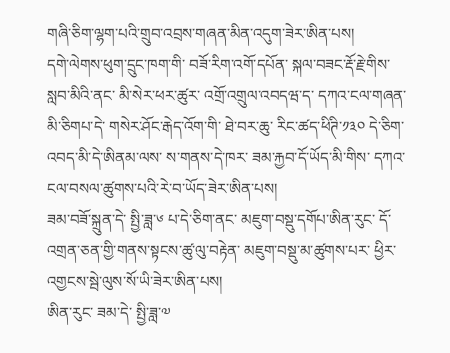གཞི་ཅིག་ལྷག་པའི་གྲུབ་འབྲས་གཞན་མིན་འདུག་ཟེར་ཨིན་པས།
དགེ་ལེགས་ཕུག་དྲུང་ཁག་གི་ བཟོ་རིག་འགོ་དཔོན་ སྐལ་བཟང་རྡོ་རྗེ་གིས་ སླབ་མིའི་ནང་ མི་སེར་ཕར་ཚུར་ འགྲོ་འགྲུལ་འབདཝ་ད་ དཀའ་ངལ་གཞན་མི་ཅིགཔ་དེ་ གསེར་ཤོང་རྒེད་འོག་གི་ ཐེ་བར་ཆུ་ རིང་ཚད་ཕིཊི་༡༣༠ དེ་ཅིག་འབད་མི་དེ་ཨིནམ་ལས་ ས་གནས་དེ་ཁར་ ཟམ་རྐྱབ་དོ་ཡོད་མི་གིས་ དཀའ་ངལ་བསལ་ཚུགས་པའི་རེ་བ་ཡོད་ཟེར་ཨིན་པས།
ཟམ་བཟོ་སྐྲུན་དེ་ སྤྱི་ཟླ་༦ པ་དེ་ཅིག་ནང་ མཇུག་བསྡུ་དགོཔ་ཨིན་རུང་ དོ་འགྲན་ཅན་གྱི་གནས་སྟངས་ཚུ་ལུ་བརྟེན་ མཇུག་བསྡུ་མ་ཚུགས་པར་ ཕྱིར་འགྱངས་སྦེ་ལུས་སོ་ཡི་ཟེར་ཨིན་པས།
ཨིན་རུང་ ཟམ་དེ་ སྤྱི་ཟླ་༧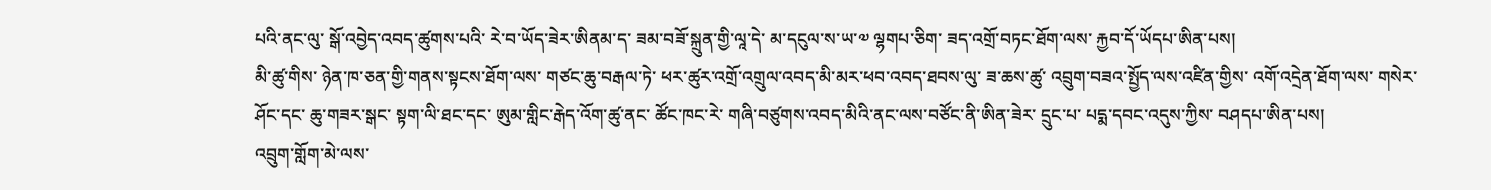པའི་ནང་ལུ་ སྒོ་འབྱེད་འབད་ཚུགས་པའི་ རེ་བ་ཡོད་ཟེར་ཨིནམ་ད་ ཟམ་བཟོ་སྐྲུན་གྱི་ལཱ་དེ་ མ་དངུལ་ས་ཡ་༧ ལྷགཔ་ཅིག་ ཟད་འགྲོ་བཏང་ཐོག་ལས་ རྐྱབ་དོ་ཡོདཔ་ཨིན་པས།
མི་ཚུ་གིས་ ཉེན་ཁ་ཅན་གྱི་གནས་སྟངས་ཐོག་ལས་ གཙང་ཆུ་བརྒལ་ཏེ་ ཕར་ཚུར་འགྲོ་འགྲུལ་འབད་མི་མར་ཕབ་འབད་ཐབས་ལུ་ ཟ་ཆས་ཚུ་ འབྲུག་བཟའ་སྤྱོད་ལས་འཛིན་གྱིས་ འགོ་འདྲེན་ཐོག་ལས་ གསེར་ཤོང་དང་ ཆུ་གཟར་སྒང་ སྟག་ལི་ཐང་དང་ ཨུམ་གླིང་རྒེད་འོག་ཚུ་ནང་ ཚོང་ཁང་རེ་ གཞི་བཙུགས་འབད་མིའི་ནང་ལས་བཙོང་ནི་ཨིན་ཟེར་ དྲུང་པ་ པདྨ་དབང་འདུས་ཀྱིས་ བཤདཔ་ཨིན་པས།
འབྲུག་གློག་མེ་ལས་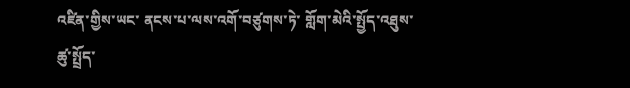འཛིན་གྱིས་ཡང་ ནངས་པ་ལས་འགོ་བཙུགས་ཏེ་ གློག་མེའི་སྤྱོད་འཐུས་ཚུ་སྤྲོད་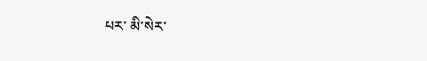པར་ མི་སེར་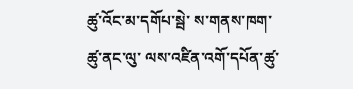ཚུ་འོང་མ་དགོཔ་སྦེ་ ས་གནས་ཁག་ཚུ་ནང་ལུ་ ལས་འཛིན་འགོ་དཔོན་ཚུ་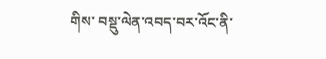གིས་ བསྡུ་ལེན་འབད་བར་འོང་ནི་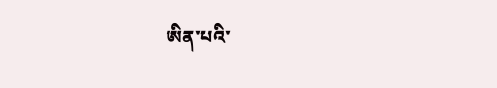ཨིན་པའི་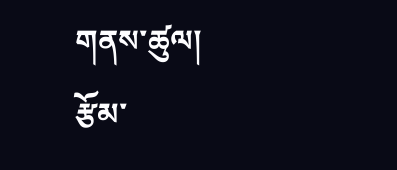གནས་ཚུལ།
རྩོམ་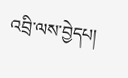འབྲི་ལས་བྱེདཔ།